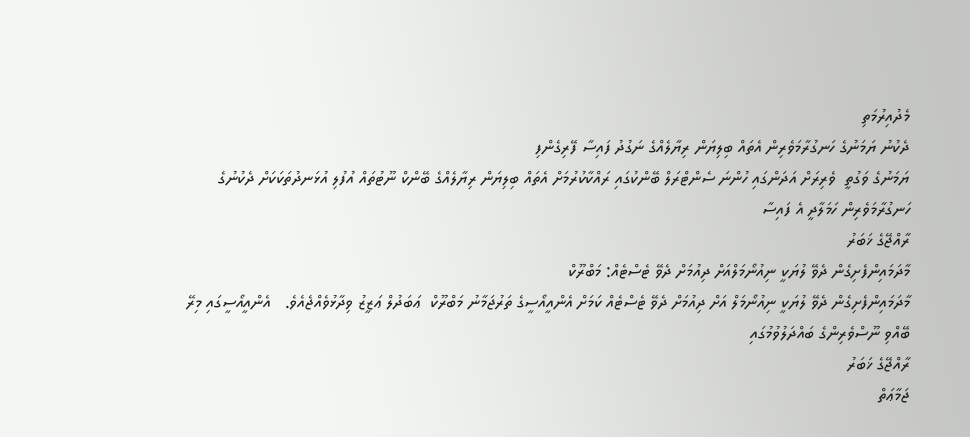މެދުއިރުމަތި
ދެކުނު ޔަމަނުގެ ހަނގުރާމަވެރިން އެތައް ބިލިޔަން ރިޔާލެއްގެ ނަގުދު ފައިސާ ފޭރިގެންފި
ޔަމަނުގެ ވަގުތީ  ވެރިރަށް އަދަންގައި ހުންނަ ސެންޓްރަލް ބޭންކުގައި ރައްކާކުރުމަށް އެތައް ބިލިޔަން ރިޔާލެއްގެ ބޭންކް ނޫޓުތައް އުފުލި އުޅަނދުތަކަކަށް ދެކުނުގެ ހަނގުރާމަވެރިން ހަމަލާދީ އެ ފައިސާ
ރާއްޖޭގެ ޚަބަރު
މާދަމައިންފެށިގެން ދެވޭ ލުޔަކީ ނިއުނޯމަލްއަށް ދިއުމަށް ދެވޭ ޓެސްޓެއް: މަބްރޫކް
މާދަމައިންފެށިގެން ދެވޭ ލުޔަކީ ނިއުނޯމަލް އަށް ދިއުމަށް ދެވޭ ޓެސްޓެއް ކަމަށް އެންއީއޯސީގެ ތަރުޖަމާނު މަބްރޫކް  ޢަބަދުލް ޢަޒީޒު ވިދާޅުވެއްޖެއެވެ.   އެންއީއޯސީގައި މިރޭ ބޭއްވި ނޫސްވެރިންގެ ބައްދަލުވުމުގައި
ރާއްޖޭގެ ޚަބަރު
ޖަމާޢަތް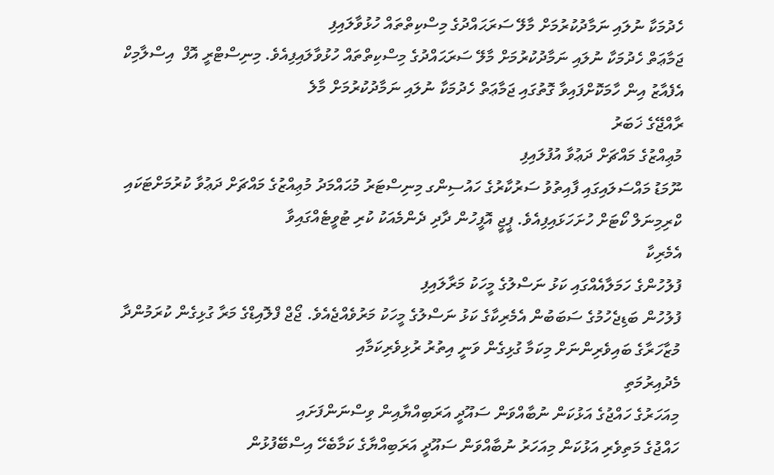ހެދުމަކާ ނުލައި ނަމާދުކުރުމަށް މާލޭ ސަރަޙައްދުގެ މިސްކިތްތައް ހުޅުވާލައިފި
ޖަމާޢަތް ހެދުމަކާ ނުލައި ނަމާދުކުރުމަށް މާލޭ ސަރަޙައްދުގެ މިސްކިތްތައް ހުޅުވާލައިފިއެވެ. މިނިސްޓްރީ އޮފް  އިސްލާމިކް އެފެއާޒު އިން ހާމަކޮށްފައިވާ ގޮތުގައި ޖަމާޢަތް ހެދުމަކާ ނުލައި ނަމާދުކުރުމަށް މާލެ
ރާއްޖޭގެ ޚަބަރު
މުޢިއްޒުގެ މައްޗަށް ދަޢުވާ އުފުލައިފި
ނޫމަޑު މައްސަލައިގައި ފާއިތުވު ސަރުކާރުގެ ހައުސިންގ މިނިސްޓަރު މުޙައްމަދު މުޢިއްޒުގެ މައްޗަށް ދަޢުވާ ކުރުމަށްޓަކައި ކްރިމިނަލް ކޯޓަށް ހުށަހަޅައިފިއެވެ. ޕީޖީ އޮފީހުން ދާދި ދެންމެއަކު ކުރި ޓުވީޓެއްގައިވާ
އެމެރިކާ
ފުލުހުންގެ ހަމަލާއެއްގައި ކަޅު ނަސްލުގެ މީހަކު މަރާލައިފި
ފުލުހުން ބަޑިޖެހުމުގެ ސަބަބުން އެމެރިކާގެ ކަޅު ނަސްލުގެ މީހަކު މަރުވެއްޖެއެވެ. ޖޯޖް ފްލޮއިޑްގެ މަރާ ގުޅިގެން ކުރަމުންދާ މުޒާހަރާގެ ބައިވެރިންނަށް މިކަމާ ގުޅިގެން ވަނީ އިތުރު ރުޅިވެރިކަމާއި
މެދުއިރުމަތި
މިއަހަރުގެ ހައްޖުގެ އަޅުކަން ނުބާއްވަން ސައޫދީ އަރަބިއްޔާއިން ވިސްނަންފަށައި
ހައްޖުގެ މަތިވެރި އަޅުކަން މިއަހަރު ނުބާއްވަން ސައޫދީ އަރަބިއްޔާގެ ކަމާބެހޭ އިސްބޭފުޅުން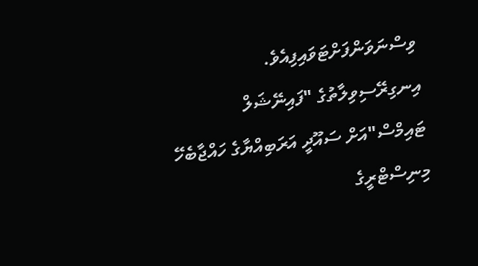ވިސްނަވަންފަށްޓަވައިފިއެވެ. އިނގިރޭސިވިލާތުގެ "ފައިނޭޝަލް ޓައިމްސް"އަށް ސައޫދީ އަރަބިއްޔާގެ ހައްޖާބެހޭ މިނިސްޓްރީގެ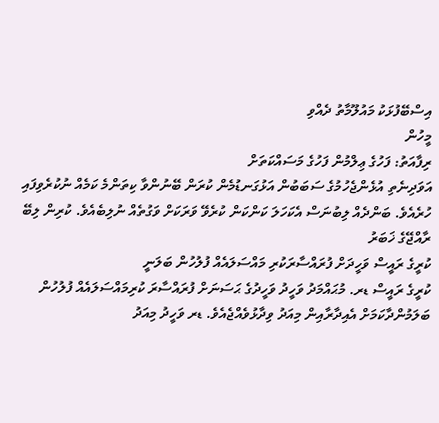އިސްބޭފުޅަކު މައުލޫމާތު ދެއްވި
މީހުން
ރިފާއަތު: ފަހުގެ ޢިލްމުން ފަހުގެ މަސައްކަތަށް
އަވަދިނެތި އުޅެންޖެހުމުގެ ސަބަބުން އަޅުގަނޑުމެން ކުރަން ބޭނުންވާ ކިތަންމެ ކަމެއް ނުކުރެވިފައި ހުރެއެވެ. ބަންދެއް ލިބުނަސް އެކަހަލަ ކަންކަން ކުރެވޭ ވަރަކަށް ވަގުތެއް ނުލިބެއެވެ. ކުރިން ލިބޭ
ރާއްޖޭގެ ޚަބަރު
ކުރީގެ ރައީސް ވަހީދަށް ފުރައްސާރަކުރި މައްސަލައެއް ފުލުހުން ބަލަނީ
ކުރީގެ ރައީސް ޑރ. މުޙައްމަދު ވަހީދު ވަހީދުގެ ޙަސަނަށް ފުރައްސާރަ ކުރިމައްސަލައެއް ފުލުހުން ބަލަމުންދާކަމަށް އެއިދާރާއިން މިއަދު ވިދާޅުވެއްޖެއެވެ. ޑރ ވަހީދު މިއަދު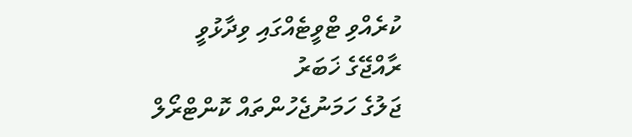ކުރެއްވި ޓްވީޓެއްގައި ވިދާޅުވީ
ރާއްޖޭގެ ޚަބަރު
ޖަލުގެ ހަމަނުޖެހުންތައް ކޮންޓްރޯލް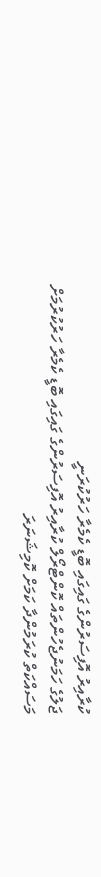ކުރާއިރު އޮފިސަރުންގެ ގައިގައި ބޮޑީ ކެމެރާ ހަރުކުރަނީ
ޖަލުގެ ހަމަނުޖެހުންތައް ކޮންޓްރޯލް ކުރާއިރު އޮފިސަރުންގެ ގައިގައި ބޮޑީ ކެމެރާ ހަރުކުރުމަށް މަސައްކަތް ކުރަމުންދާ ކަމަށް ކޮމިޝަނަރަ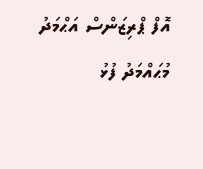އޮފް ޕްރިޒަންސް އަޙްމަދު މުޙައްމަދު ފުޅު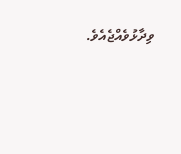ވިދާޅުވެއްޖެއެވެ.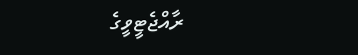ރާއްޖެޓީވީގެ